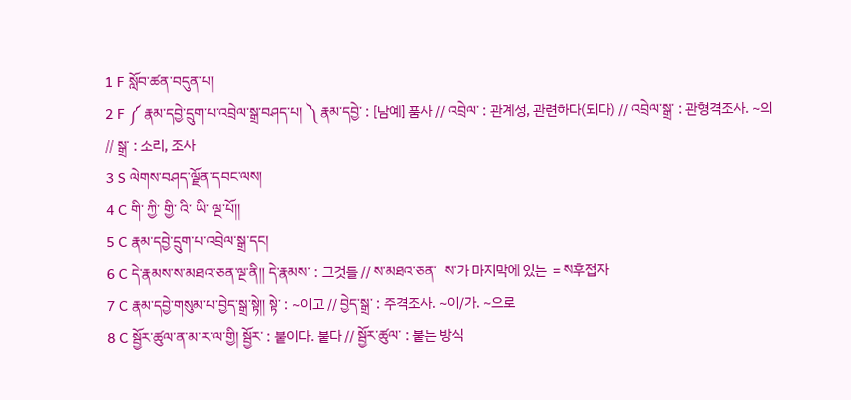1 F སློབ་ཚན་བདུན་པ།
2 F ༼ རྣམ་དབྱེ་དྲུག་པ་འབྲེལ་སྒྲ་བཤད་པ། ༽ རྣམ་དབྱེ་ : [남예] 품사 // འབྲེལ་ : 관계성, 관련하다(되다) // འབྲེལ་སྒྲ་ : 관형격조사. ~의 // སྒྲ་ : 소리, 조사
3 S ལེགས་བཤད་ལྗོན་དབང་ལས།
4 C གི་ ཀྱི་ གྱི་ འི་ ཡི་ ལྔ་པོ།།
5 C རྣམ་དབྱེ་དྲུག་པ་འབྲེལ་སྒྲ་དང།
6 C དེ་རྣམས་ས་མཐའ་ཅན་ལྔ་ནི།། དེ་རྣམས་ : 그것들 // ས་མཐའ་ཅན་  ས་가 마지막에 있는  = ས후접자
7 C རྣམ་དབྱེ་གསུམ་པ་བྱེད་སྒྲ་སྟེ།། སྟེ་ : ~이고 // བྱེད་སྒྲ་ : 주격조사. ~이/가. ~으로
8 C སྦྱོར་ཚུལ་ན་མ་ར་ལ་གྱི། སྦྱོར་ : 붙이다. 붙다 // སྦྱོར་ཚུལ་ : 붙는 방식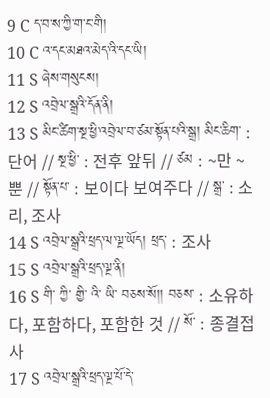9 C ད་བ་ས་ཀྱི་ག་ང་གི།
10 C འ་དང་མཐའ་མེད་འི་དང་ཡི།
11 S ཞེས་གསུངས།
12 S འབྲེལ་སྒྲའི་དོན་ནི།
13 S མིང་ཚིག་སྔ་ཕྱི་འབྲེལ་བ་ཙམ་སྟོན་པའི་སྒྲ། མིང་ཆིག་ : 단어 // སྔ་ཕྱི་ : 전후 앞뒤 // ཙམ : ~만 ~뿐 // སྟོན་པ་ : 보이다 보여주다 // སྒྲ་ : 소리, 조사
14 S འབྲེལ་སྒྲའི་ཕྲད་ལ་ལྔ་ཡོད། ཕྲད་ : 조사
15 S འབྲེལ་སྒྲའི་ཕྲད་ལྔ་ནི།
16 S གི་ ཀྱི་ གྱི་ འི་ ཡི་ བཅས་སོ།། བཅས་ : 소유하다, 포함하다, 포함한 것 // སོ་ : 종결접사
17 S འབྲེལ་སྒྲའི་ཕྲད་ལྔ་པོ་དེ་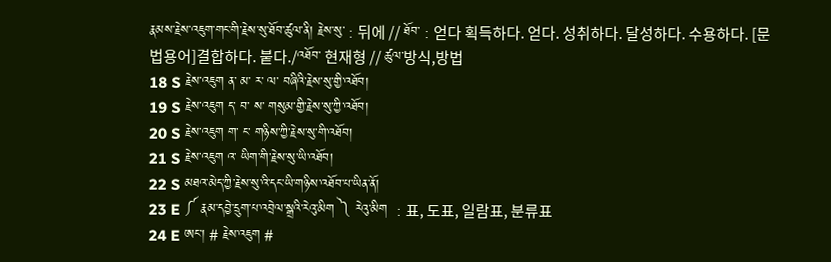རྣམས་རྗེས་འཇུག་གང་གི་རྗེས་སུ་ཐོབ་ཚུལ་ནི། རྗེས་སུ་ : 뒤에 // ཐོབ་ : 얻다 획득하다. 얻다. 성취하다. 달성하다. 수용하다. [문법용어]결합하다. 붙다./འཐོབ་ 현재형 // ཚུལ་방식,방법
18 S རྗེས་འཇུག ན་ མ་ ར་ ལ་ བཞིའི་རྗེས་སུ་གྱི་འཐོབ།
19 S རྗེས་འཇུག ད་ བ་ ས་ གསུམ་གྱི་རྗེས་སུ་ཀྱི་འཐོབ།
20 S རྗེས་འཇུག ག་ ང་ གཉིས་ཀྱི་རྗེས་སུ་གི་འཐོབ།
21 S རྗེས་འཇུག འ་ ཡིག་གི་རྗེས་སུ་ཡི་འཐོབ།
22 S མཐའ་མེད་ཀྱི་རྗེས་སུ་འི་དང་ཡི་གཉིས་འཐོབ་པ་ཡིན་ནོ།
23 E ༼ རྣམ་དབྱེ་དྲུག་པ་འབྲེལ་སྒྲའི་རེའུ་མིག ༽ རེའུ་མིག  : 표, 도표, 일람표, 분류표
24 E ཨང་། # རྗེས་འཇུག #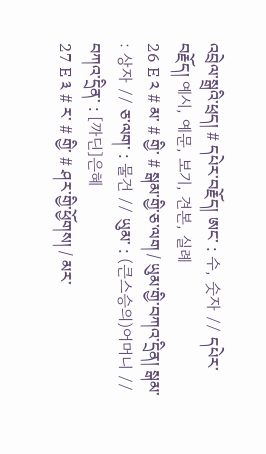འབྲེལ་སྒྲའི་ཕྲད། # དཔེར་བརྗོད། ཨང་ : 수, 숫자 // དཔེར་བརྗོད། 예시, 예문, 보기, 견본, 실례
26 E ༢ # མ་ # གྱི་ # སྒམ་གྱི་ཅ་ལག / ཡུམ་གྱི་བཀའ་དྲིན། སྒམ་ : 상자 // ཅ་ལག་ : 물건 // ཡུམ་ : (큰스승의)어머니 // བཀའ་དྲིན་ : [까딘]은혜
27 E ༣ # ར་ # གྱི་ # ཤར་གྱི་ཕྱོགས། / མར་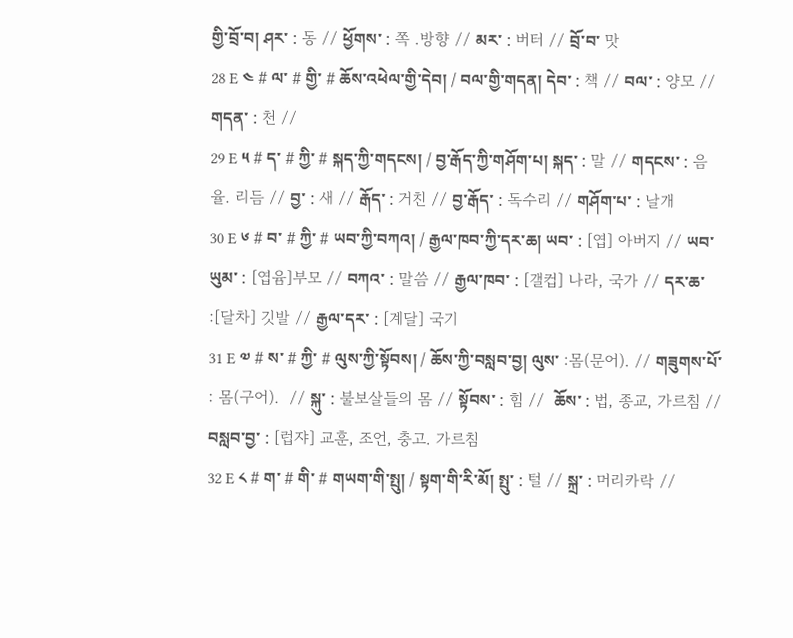གྱི་བྲོ་བ། ཤར་ : 동 // ཕྱོགས་ : 쪽 .방향 // མར་ : 버터 // བྲོ་བ་ 맛
28 E ༤ # ལ་ # གྱི་ # ཆོས་འཕེལ་གྱི་དེབ། / བལ་གྱི་གདན། དེབ་ : 책 // བལ་ : 양모 // གདན་ : 천 //
29 E ༥ # ད་ # ཀྱི་ # སྐད་ཀྱི་གདངས། / བྱ་རྒོད་ཀྱི་གཤོག་པ། སྐད་ : 말 // གདངས་ : 음율. 리듬 // བྱ་ : 새 // རྒོད་ : 거친 // བྱ་རྒོད་ : 독수리 // གཤོག་པ་ : 날개
30 E ༦ # བ་ # ཀྱི་ # ཡབ་ཀྱི་བཀའ། / རྒྱལ་ཁབ་ཀྱི་དར་ཆ། ཡབ་ : [엽] 아버지 // ཡབ་ཡུམ་ : [엽윰]부모 // བཀའ་ : 말씀 // རྒྱལ་ཁབ་ : [갤컵] 나라, 국가 // དར་ཆ་ :[달차] 깃발 // རྒྱལ་དར་ : [계달] 국기
31 E ༧ # ས་ # ཀྱི་ # ལུས་ཀྱི་སྟོབས། / ཆོས་ཀྱི་བསླབ་བྱ། ལུས་ :몸(문어). // གཟུགས་པོ་ : 몸(구어).  // སྐུ་ : 불보살들의 몸 // སྟོབས་ : 힘 //  ཆོས་ : 법, 종교, 가르침 // བསླབ་བྱ་ : [럽쟈] 교훈, 조언, 충고. 가르침
32 E ༨ # ག་ # གི་ # གཡག་གི་སྤུ། / སྟག་གི་རི་མོ། སྤུ་ : 털 // སྐྲ་ : 머리카락 //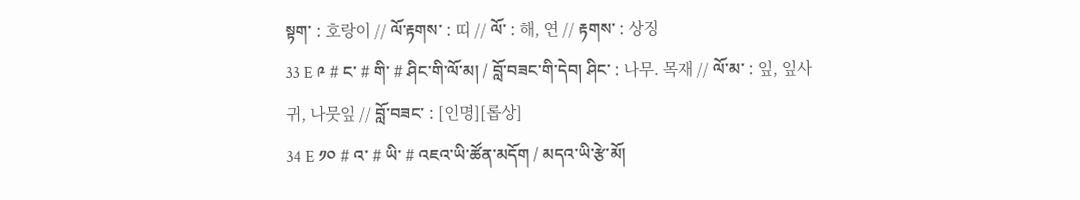སྟག་ : 호랑이 // ལོ་རྟགས་ : 띠 // ལོ་ : 해, 연 // རྟགས་ : 상징
33 E ༩ # ང་ # གི་ # ཤིང་གི་ལོ་མ། / བློ་བཟང་གི་དེབ། ཤིང་ : 나무. 목재 // ལོ་མ་ : 잎, 잎사귀, 나뭇잎 // བློ་བཟང་ : [인명][롭상]
34 E ༡༠ # འ་ # ཡི་ # འཇའ་ཡི་ཚོན་མདོག / མདའ་ཡི་རྩེ་མོ།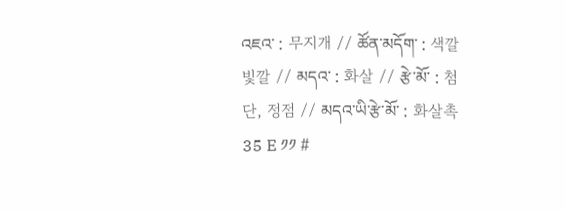འཇའ་ : 무지개 // ཚོན་མདོག་ : 색깔 빛깔 // མདའ་ : 화살 // རྩེ་མོ་ : 첨단, 정점 // མདའ་ཡི་རྩེ་མོ་ : 화살촉
35 E ༡༡ #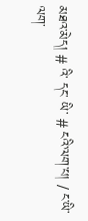མཐའ་མེད། # འི་ དང་ ཡི་ # ངའི་ལག་པ། / ང་ཡི་ལག་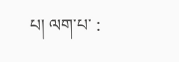པ། ལག་པ་ :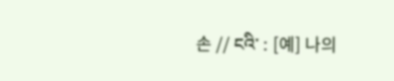손 // ངའི་ : [예] 나의